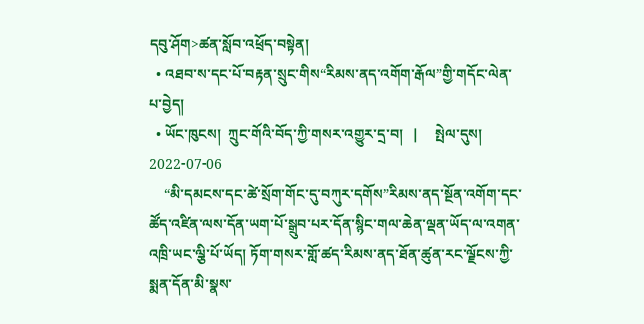དབུ་ཤོག>ཚན་སློབ་འཕྲོད་བསྟེན།
  • འཐབ་ས་དང་པོ་བརྟན་སྲུང་གིས“རིམས་ནད་འགོག་རྒོལ”གྱི་གདོང་ལེན་པ་བྱེད།
  • ཡོང་ཁུངས།  ཀྲུང་གོའི་བོད་ཀྱི་གསར་འགྱུར་དྲ་བ།   |     སྤེལ་དུས།  2022-07-06
    “མི་དམངས་དང་ཚེ་སྲོག་གོང་དུ་བཀུར་དགོས”རིམས་ནད་སྔོན་འགོག་དང་ཚོད་འཛིན་ལས་དོན་ཡག་པོ་སྒྲུབ་པར་དོན་སྙིང་གལ་ཆེན་ལྡན་ཡོད་ལ་འགན་འཁྲི་ཡང་ལྕི་པོ་ཡོད། ཏོག་གསར་གློ་ཚད་རིམས་ནད་ཐོན་ཚུན་རང་ལྗོངས་ཀྱི་སྨན་དོན་མི་སྣས་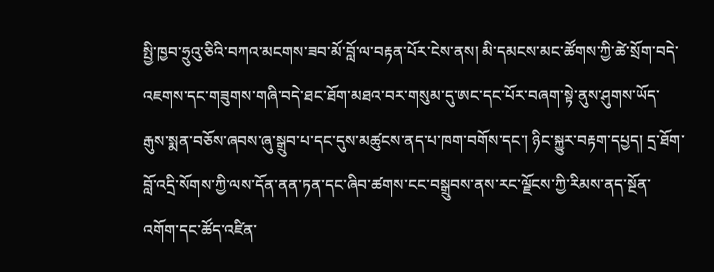སྤྱི་ཁྱབ་ཧྲུའུ་ཅིའི་བཀའ་མངགས་ཟབ་མོ་བློ་ལ་བརྟན་པོར་ངེས་ནས། མི་དམངས་མང་ཚོགས་ཀྱི་ཚེ་སྲོག་བདེ་འཇགས་དང་གཟུགས་གཞི་བདེ་ཐང་ཐོག་མཐའ་བར་གསུམ་དུ་ཨང་དང་པོར་བཞག་སྟེ་ནུས་ཤུགས་ཡོད་རྒུས་སྨན་བཅོས་ཞབས་ཞུ་སྒྲུབ་པ་དང་དུས་མཚུངས་ནད་པ་ཁག་བགོས་དང་། ཉིང་སྐྱུར་བརྟག་དཔྱད། དྲ་ཐོག་བློ་འདྲི་སོགས་ཀྱི་ལས་དོན་ནན་ཏན་དང་ཞིབ་ཚགས་ངང་བསྒྲུབས་ནས་རང་ལྗོངས་ཀྱི་རིམས་ནད་སྔོན་འགོག་དང་ཚོད་འཛིན་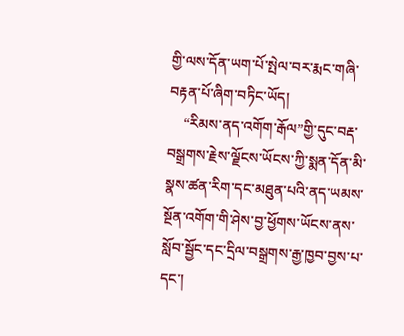གྱི་ལས་དོན་ཡག་པོ་སྤེལ་བར་རྨང་གཞི་བརྟན་པོ་ཞིག་བཏིང་ཡོད།
    “རིམས་ནད་འགོག་རྒོལ”གྱི་དུང་བརྡ་བསྒྲགས་རྗེས་ལྗོངས་ཡོངས་ཀྱི་སྨན་དོན་མི་སྣས་ཚན་རིག་དང་མཐུན་པའི་ནད་ཡམས་སྔོན་འགོག་གི་ཤེས་བྱ་ཕྱོགས་ཡོངས་ནས་སློབ་སྦྱོང་དང་དྲིལ་བསྒྲགས་རྒྱ་ཁྱབ་བྱས་པ་དང་།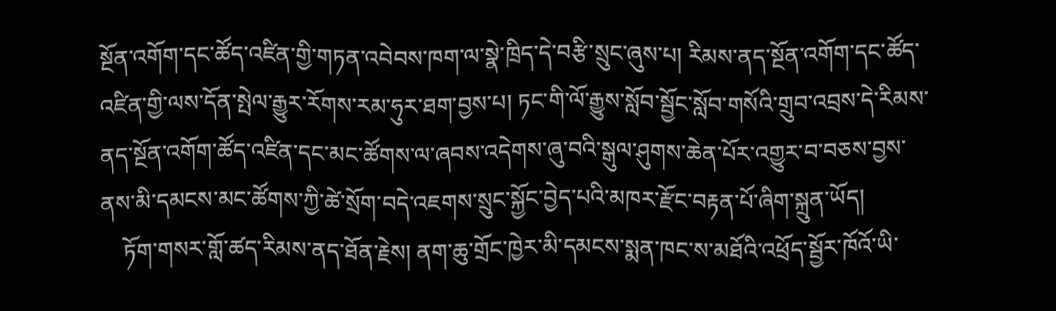སྔོན་འགོག་དང་ཚོད་འཛིན་གྱི་གཏན་འབེབས་ཁག་ལ་སྣེ་ཁྲིད་དེ་བརྩི་སྲུང་ཞུས་པ། རིམས་ནད་སྔོན་འགོག་དང་ཚོད་འཛིན་གྱི་ལས་དོན་སྤེལ་རྒྱུར་རོགས་རམ་ཧུར་ཐག་བྱས་པ། ཏང་གི་ལོ་རྒྱུས་སློབ་སྦྱོང་སློབ་གསོའི་གྲུབ་འབྲས་དེ་རིམས་ནད་སྔོན་འགོག་ཚོད་འཛིན་དང་མང་ཚོགས་ལ་ཞབས་འདེགས་ཞུ་བའི་སྒུལ་ཤུགས་ཆེན་པོར་འགྱུར་བ་བཅས་བྱས་ནས་མི་དམངས་མང་ཚོགས་ཀྱི་ཚེ་སྲོག་བདེ་འཇགས་སྲུང་སྐྱོང་བྱེད་པའི་མཁར་རྫོང་བརྟན་པོ་ཞིག་སྐྲུན་ཡོད།
    ཏོག་གསར་གློ་ཚད་རིམས་ནད་ཐོན་རྗེས། ནག་ཆུ་གྲོང་ཁྱེར་མི་དམངས་སྨན་ཁང་ས་མཐོའི་འཕྲོད་སྦྱོར་ཁོའོ་ཡི་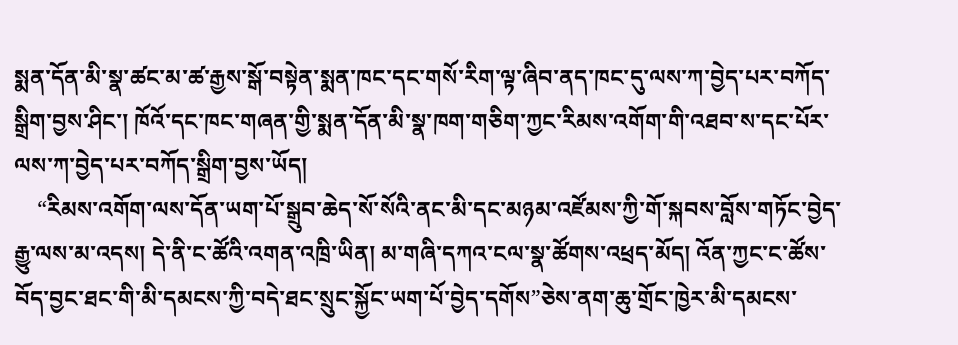སྨན་དོན་མི་སྣ་ཚང་མ་ཚ་རྒྱས་སྒོ་བསྟེན་སྨན་ཁང་དང་གསོ་རིག་ལྟ་ཞིབ་ནད་ཁང་དུ་ལས་ཀ་བྱེད་པར་བཀོད་སྒྲིག་བྱས་ཤིང་། ཁོའོ་དང་ཁང་གཞན་གྱི་སྨན་དོན་མི་སྣ་ཁག་གཅིག་ཀྱང་རིམས་འགོག་གི་འཐབ་ས་དང་པོར་ལས་ཀ་བྱེད་པར་བཀོད་སྒྲིག་བྱས་ཡོད།
    “རིམས་འགོག་ལས་དོན་ཡག་པོ་སྒྲུབ་ཆེད་སོ་སོའི་ནང་མི་དང་མཉམ་འཛོམས་ཀྱི་གོ་སྐབས་བློས་གཏོང་བྱེད་རྒྱུ་ལས་མ་འདས། དེ་ནི་ང་ཚོའི་འགན་འཁྲི་ཡིན། མ་གཞི་དཀའ་ངལ་སྣ་ཚོགས་འཕྲད་མོད། འོན་ཀྱང་ང་ཚོས་བོད་བྱང་ཐང་གི་མི་དམངས་ཀྱི་བདེ་ཐང་སྲུང་སྐྱོང་ཡག་པོ་བྱེད་དགོས”ཅེས་ནག་ཆུ་གྲོང་ཁྱེར་མི་དམངས་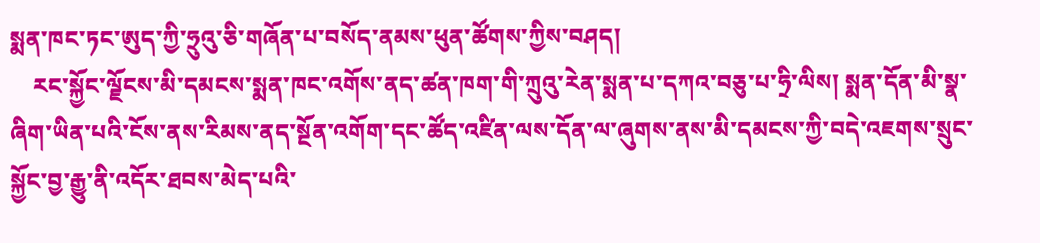སྨན་ཁང་ཏང་ཨུད་ཀྱི་ཧྲུའུ་ཅི་གཞོན་པ་བསོད་ནམས་ཕུན་ཚོགས་ཀྱིས་བཤད།
    རང་སྐྱོང་ལྗོངས་མི་དམངས་སྨན་ཁང་འགོས་ནད་ཚན་ཁག་གི་ཀྲུའུ་རེན་སྨན་པ་དཀའ་བཅུ་པ་ཧྲི་ལིས། སྨན་དོན་མི་སྣ་ཞིག་ཡིན་པའི་ངོས་ནས་རིམས་ནད་སྔོན་འགོག་དང་ཚོད་འཛིན་ལས་དོན་ལ་ཞུགས་ནས་མི་དམངས་ཀྱི་བདེ་འཇགས་སྲུང་སྐྱོང་བྱ་རྒྱུ་ནི་འདོར་ཐབས་མེད་པའི་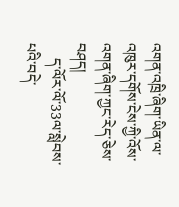འགན་འཁྲི་ཞིག་ཡིན་ལ་འཁུར་དགོས་ངེས་ཀྱི་འོས་འགན་ཞིག་ཀྱང་རེད་ཅེས་བཤད།
    ད་ལོར་ལོ་33ལ་སླེབས་པའི་བདེ་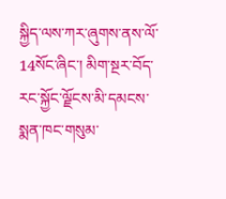སྐྱིད་ལས་ཀར་ཞུགས་ནས་ལོ་14སོང་ཞིང་། མིག་སྔར་བོད་རང་སྐྱོང་ལྗོངས་མི་དམངས་སྨན་ཁང་གསུམ་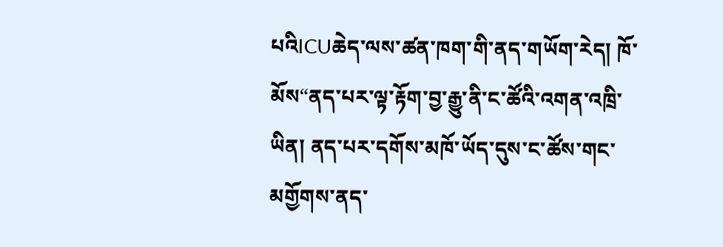པའིICUཆེད་ལས་ཚན་ཁག་གི་ནད་གཡོག་རེད། ཁོ་མོས“ནད་པར་ལྟ་རྟོག་བྱ་རྒྱུ་ནི་ང་ཚོའི་འགན་འཁྲི་ཡིན། ནད་པར་དགོས་མཁོ་ཡོད་དུས་ང་ཚོས་གང་མགྱོགས་ནད་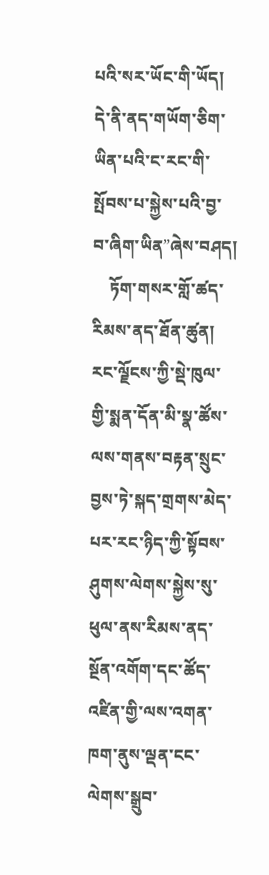པའི་སར་ཡོང་གི་ཡོད། དེ་ནི་ནད་གཡོག་ཅིག་ཡིན་པའི་ང་རང་གི་སྤོབས་པ་སྐྱེས་པའི་བྱ་བ་ཞིག་ཡིན”ཞེས་བཤད།
    ཏོག་གསར་གློ་ཚད་རིམས་ནད་ཐོན་ཚུན། རང་ལྗོངས་ཀྱི་སྡེ་ཁུལ་གྱི་སྨན་དོན་མི་སྣ་ཚོས་ལས་གནས་བརྟན་སྲུང་བྱས་ཏེ་སྐད་གྲགས་མེད་པར་རང་ཉིད་ཀྱི་སྟོབས་ཤུགས་ལེགས་སྐྱེས་སུ་ཕུལ་ནས་རིམས་ནད་སྔོན་འགོག་དང་ཚོད་འཛིན་གྱི་ལས་འགན་ཁག་ནུས་ལྡན་ངང་ལེགས་སྒྲུབ་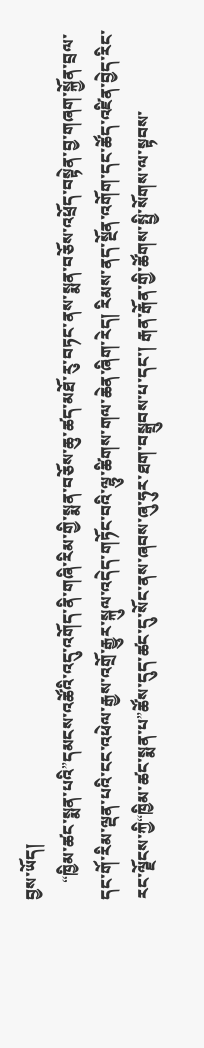བྱས་ཡོད།
    “ཁྱིམ་ཚང་སྨན་པའི”དམངས་འཚོའི་འདུ་འགོད་ནི་གཞི་རིམ་གྱི་སྨན་བཅོས་ཆུ་ཚད་མཐོ་རུ་བཏང་ནས་སྨན་བཅོས་འཕྲོད་བསྟེན་བྱ་གཞག་སྐྱོན་བྲལ་དང་གོ་རིམ་ལྡན་པའི་ངང་འཕེལ་རྒྱས་འགྲོ་རྒྱུར་སྐུལ་འདེད་གཏོང་བའི་ལྷུ་ཚིགས་གལ་ཆེན་ཞིག་རེད། རིམས་ནད་སྔོན་འགོག་དང་ཚོད་འཛིན་བྱེད་རིང་རང་ལྗོངས་ཀྱི“ཁྱིམ་ཚང་སྨན་པ”ཚོས་དུད་ཚང་དུ་སོང་ནས་ཞབས་ཞུ་ཧུར་ཐག་བསྒྲུབས་པ་དང་། རྒན་རྒོན་གྱི་ཚོགས་སྤྱི་སོགས་ལ་སྟབས་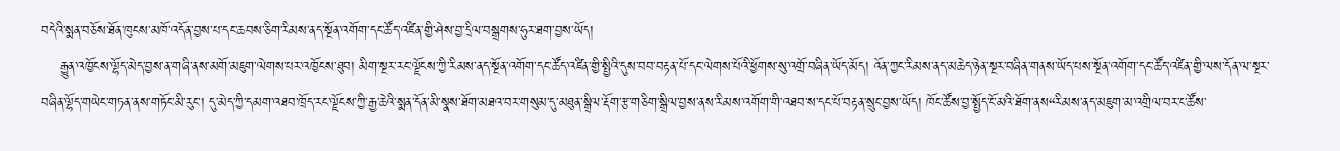བདེའི་སྨན་བཅོས་ཐོན་ཁུངས་མཁོ་འདོན་བྱས་པ་དང་ཆབས་ཅིག་རིམས་ནད་སྔོན་འགོག་དང་ཚོད་འཛིན་གྱི་ཤེས་བྱ་དྲིལ་བསྒྲགས་ཧུར་ཐག་བྱས་ཡོད།
    རྒྱུན་འཁྱོངས་ལྷོད་མེད་བྱས་ན་གཞི་ནས་མགོ་མཇུག་ལེགས་པར་འཁྱོངས་ཐུབ། མིག་སྔར་རང་ལྗོངས་ཀྱི་རིམས་ནད་སྔོན་འགོག་དང་ཚོད་འཛིན་གྱི་སྤྱིའི་དུས་བབ་བརྟན་པོ་དང་ལེགས་པོའི་ཕྱོགས་སུ་འགྲོ་བཞིན་ཡོད་མོད། འོན་ཀྱང་རིམས་ནད་མཆེད་ཉེན་སྔར་བཞིན་གནས་ཡོད་པས་སྔོན་འགོག་དང་ཚོད་འཛིན་གྱི་ལས་དོན་ལ་སྔར་བཞིན་ལྷོད་གཡེང་གཏན་ནས་གཏོང་མི་རུང་། དུ་མེད་ཀྱི་དམག་འཐབ་ཁྲོད་རང་ལྗོངས་ཀྱི་རྒྱ་ཆེའི་སྨན་དོན་མི་སྣས་ཐོག་མཐའ་བར་གསུམ་དུ་མཐུན་སྒྲིལ་རྡོག་རྩ་གཅིག་སྒྲིལ་བྱས་ནས་རིམས་འགོག་གི་འཐབ་ས་དང་པོ་བརྟན་སྲུང་བྱས་ཡོད། ཁོང་ཚོས་བྱ་སྤྱོད་ངོ་མའི་ཐོག་ནས“རིམས་ནད་མཇུག་མ་འགྲིལ་བར་ང་ཚོས་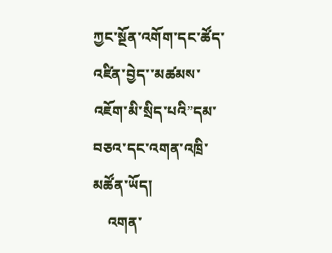ཀྱང་སྔོན་འགོག་དང་ཚོད་འཛིན་བྱེད་་མཚམས་འཇོག་མི་སྲིད་པའི”དམ་བཅའ་དང་འགན་འཁྲི་མཚོན་ཡོད།
    འགན་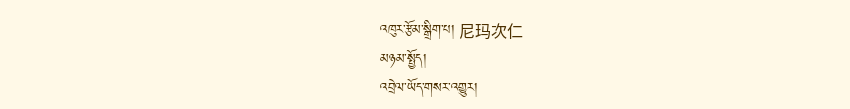འཁུར་རྩོམ་སྒྲིག་པ། 尼玛次仁
མཉམ་སྤྱོད།
འབྲེལ་ཡོད་གསར་འགྱུར།